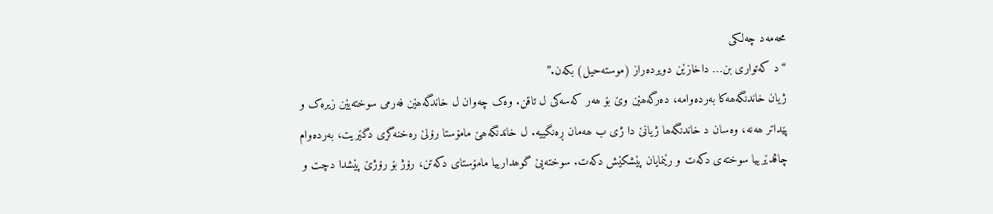محەمەد چەلکی
“د کەتواری بن… داخازێن دویردەراز (موستەحیل) بکەن.”
ژیان خاندنگەھەکا بەردەوامە، دەرگەھێن وێ بۆ ھەر کەسەکی ل تاقن. وەک چەوان ل خاندگەھێن فەرمی سوختەیێن زیرەک و پێداتر ھەنە، وەسان د خاندنگەھا ژیانێ دا ژی ب ھەمان ڕەنگییە. ل خاندنگەھێ مامۆستا رۆلێ رەخنەگری دگێریت، بەردەوام چاڤدێرییا سوختەی دکەت و رێنمایان پێشکێش دکەت. سوختەیێ گوھدارییا مامۆستای دکەتن، رۆژ بۆ رۆژێ پێشدا دچت و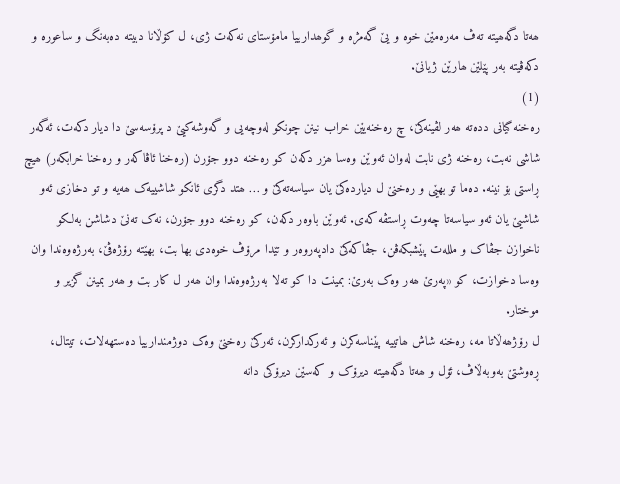ھەتا دگەھیتە تەڤ مەرەمێن خوە و یێ گەمژە و گوھدارییا مامۆستای نەکەت ژی، ل کۆڵانا دبیتە دەبەنگ و ساعورە و دکەڤیتە بەر پێلێن ھارێن ژیانێ.
(1)
رەخنە گیانی ددەتە ھەر لڤینەکێ، چ رەخنەیێن خراب نینن چونکو لەوچەیی و گەوشەکیێ د پرۆسەسێ دا دیار دکەت، ئەگەر شاشی نەبت، رەخنە ژی نابت لەوان ئەوێن وەسا ھزر دکەن کو رەخنە دوو جۆرن (رەخنا ئاڤاکەر و رەخنا خرابکەر) ھیچ ڕاستی بۆ نینە. دەما تو بھێی و رەخنێ ل دیاردەکێ یان سیاسەتەکێ و … ھتد دگری ئانکو شاشییەک ھەیە و تو دخازی ئەو شاشیێ یان ئەو سیاسەتا چەوت ڕاستڤە کەی. ئەوێن باوەر دکەن، کو رەخنە دوو جۆرن، نەک تەنێ دشاشن بەلکو ناخوازن جڤاک و مللەت پێشبکەڤن، جڤاکەکێ دادپەروەر و تێدا مرۆڤ خوەدی بھا بت، بھێتە رۆژەڤێ، بەرژەوەندا وان وەسا دخوازت، کو «پەرێ ھەر وەک بەرێ: بمینت دا کو تەلا بەرژەوەندا وان ھەر ل کار بت و ھەر بمینن گزیر و موختار.
ل رۆژھەڵاتا مە، رەخنە شاش ھاتییە پێناسەکرن و ئەرکدارکرن، ئەرکێ رەخنێ وەک دوژمندارییا دەستھەلات، تیتال، ڕەوشتێ بەوبەڵاڤ، ئۆل و ھەتا دگەھیتە دیرۆک و کەسێن دیرۆکی دانە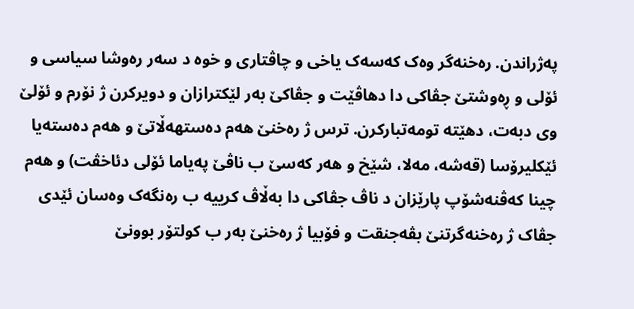پەژراندن. رەخنەگر وەک کەسەک یاخی و چاڤتاری و خوە د سەر رەوشا سیاسی و ئۆلی و ڕەوشتێ جڤاکی دا دھاڤێت و جڤاکێ بەر لێکترازان و دویرکرن ژ نۆرم و ئۆلێ وی دبەت، دھێتە تومەتبارکرن. ترس ژ رەخنێ ھەم دەستھەڵاتێ و ھەم دەستەیا ئێکلیرۆسا (قەشە، مەلا، شێخ و ھەر کەسێ ب ناڤێ پەیاما ئۆلی دئاخڤت) و ھەم چینا کەڤنەشۆپ پارێزان د ناڤ جڤاکی دا بەڵاڤ کرییە ب رەنگەک وەسان ئێدی جڤاک ژ رەخنەگرتنێ بڤەجنقت و فۆبیا ژ رەخنێ بەر ب کولتۆر بوونێ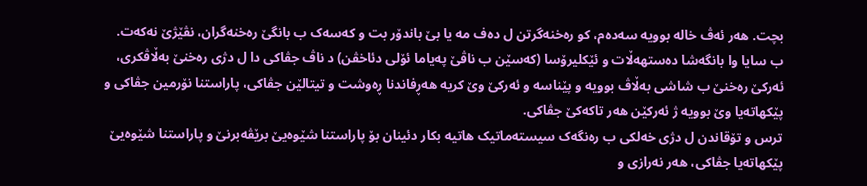بچت. ھەر ئەڤ خالە بوویە سەدەم، کو رەخنەگرتن ل دەف مە یا بێ باندۆر بت و کەسەک ب بانگێ رەخنەگران، نڤێژێ نەکەت.
ب سایا وا بانگەشا دەستھەڵات و ئێکلیرۆسا (کەسێن ب ناڤێ پەیاما ئۆلی دئاخڤن) د ناڤ جڤاکی دا ل دژی رەخنێ بەڵاڤکری، ئەرکێ رەخنێ ب شاشی بەڵاڤ بوویە و پێناسە و ئەرکێ وێ کریە ھەڕفاندنا ڕەوشت و تیتالێن جڤاکی، پاراستنا نۆرمین جڤاکی و پێکھاتەیا وێ بوویە ژ ئەرکێن ھەر تاکەکێ جڤاکی.
ترس و تۆقاندن ل دژی خەلکی ب رەنگەک سیستەماتیک ھاتیە بکار دئینان بۆ پاراستنا شێوەیێ برێڤەبرنێ و پاراستنا شێوەیێ پێکھاتەیا جڤاکی، ھەر نەرازی و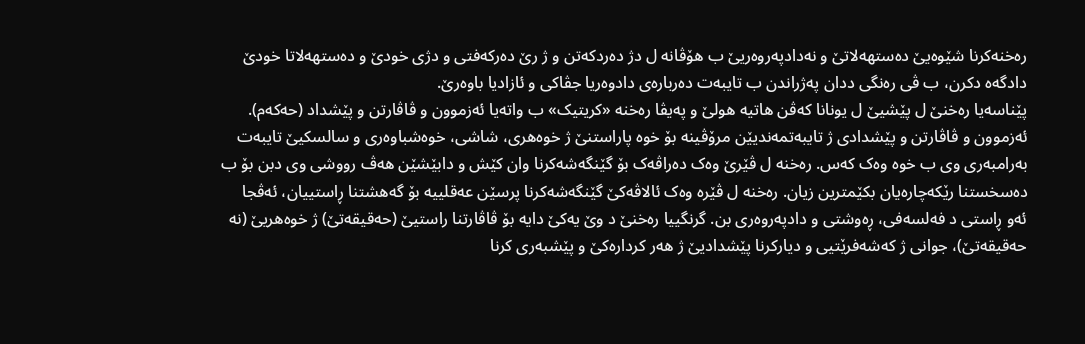رەخنەکرنا شێوەیێ دەستھەلاتێ و نەدادپەروەریێ ب ھۆڤانە ل دژ دەردکەتن و ژ رێ دەرکەفتی و دژی خودێ و دەستھەلاتا خودێ دادگەە دکرن، ب ڤی رەنگی ددان پەژراندن ب تایبەت دەربارەی دادوەریا جڤاکی و ئازادیا باوەرێ.
پێناسەیا رەخنێ ل پێشیێ ل یونانا کەڤن ھاتیە ھولێ و پەیڤا رەخنە «کریتیک» ب واتەیا ئەزموون و ڤاڤارتن و پێشداد (حەکەم). ئەزموون و ڤاڤارتن و پێشدادی ژ تایبەتمەندیێن مرۆڤینە بۆ خوە پاراستنێ ژ خوەھری، شاشی، خوەشباوەری و سالسکیێ تایبەت بەرامبەری وی ب خوە وەک کەس. رەخنە ل ڤێرێ وەک دەراڤەک بۆ گێنگەشەکرنا وان کێش و دابێشێن ھەڤ رووشی وی دبن بۆ ب دەسخستنا رێکەچارەیان بکێمترین زیان. رەخنە ل ڤێرە وەک ئالاڤەکێ گێنگەشەکرنا پرسێن عەقلییە بۆ گەھشتنا ڕاستییان، ئەڤجا ئەو ڕاستی د فەلسەفی، ڕەوشتی و دادپەروەری بن. گرنگییا رەخنێ د وێ یەکێ دایە بۆ ڤاڤارتنا راستیێ (حەقیقەتێ) ژ خوەھریێ (نە حەقیقەتێ)، جوانی ژ کەشەفرێتیی و دیارکرنا پێشدادیێ ژ ھەر کردارەکێ و پێشبەری کرنا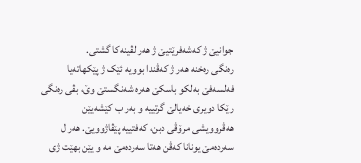جوانیێ ژ کەشەفرێتیێ ژ ھەر لڤینەکا گشتی.
رەنگی رەخنە ھەر ژ کەڤندا بوویە ئێک ژ پێکھاتەیا فەلسەفێ بەلکو باسکێ ھەرە شەنگستێ وێ، بڤی رەنگی رێکا دویری خەیالێ گرتییە و بەر ب کێشەیێن ھەڤروویشی مرۆڤی دبن، کەفتییە پێڤاژوویێ. ھەر ل سەردەمێ یونانا کەڤن ھەتا سەردەمێ مە و یێن بھێت ژی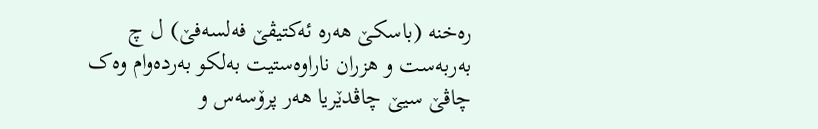رەخنە (باسکێ ھەرە ئەکتیڤێ فەلسەفێ) ل چ بەربەست و ھزران ناراوەستیت بەلکو بەردەوام وەک چاڤێ سیێ چاڤدێریا ھەر پرۆسەس و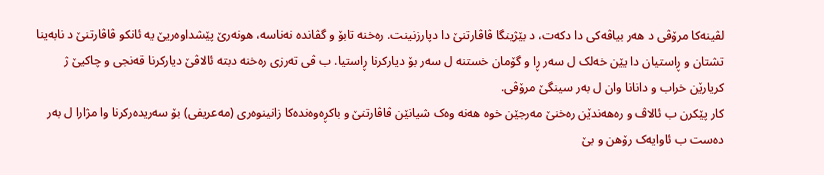لڤینەکا مرۆڤی د ھەر بیاڤەکی دا دکەت، د بێژینگا ڤاڤارتنێ دا دپارزنینت. رەخنە تابۆ و گڤاندە نەناسە، ھونەرێ پێشداوەریێ یە ئانکو ڤاڤارتنێ د نابەینا تشتان و ڕاستیان دا یێن خەلک ل سەر ڕا و گۆمان خستنە ل سەر بۆ دیارکرنا ڕاستیا. ب ڤی تەرزی رەخنە دبتە ئالاڤێ دیارکرنا قەنجی و چاکیێ ژ کریارێن خراب و دانانا وان ل بەر سینگێ مرۆڤی.
کار پێکرن ب ئالاڤ و رەھەندێن رەخنێ مەرجێن خوە ھەنە وەک شیانێن ڤاڤارتنێ و باکڕەوەندەکا زانینوەری (مەعریفی) بۆ سەریدەرکرنا وا مژارا ل بەر دەست ب ئاوایەک رۆھن و بێ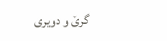گرێ و دویری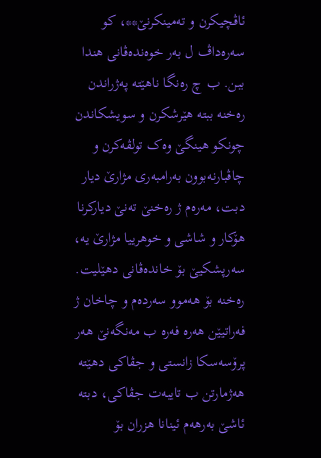ئاڤچیکرن و تەمینکرنێ**، کو سەرەداڤ ل بەر خوەندەڤانی ھندا ببن. ب چ رەنگا ناھێتە پەژراندن رەخنە ببتە ھێرشکرن و سویشکاندن چونکو ھینگێ وەک تولڤەکرن و چاڤبارنەبوون بەرامبەری مژارێ دیار دبت، مەرەم ژ رەخنێ تەنێ دیارکرنا ھۆکار و شاشی و خوھرییا مژارێ یە، سەرپشکیێ بۆ خاندەڤانی دھێلیت.
رەخنە بۆ ھەموو سەردەم و چاخان ژ فەراتیێن ھەرە فەرە ب مەنگەنێ ھەر پرۆسەسکا زانستی و جڤاکی دھێتە ھەژمارتن ب تایبەت جڤاکی، دبتە ئاشێ بەرھەم ئینانا ھزران بۆ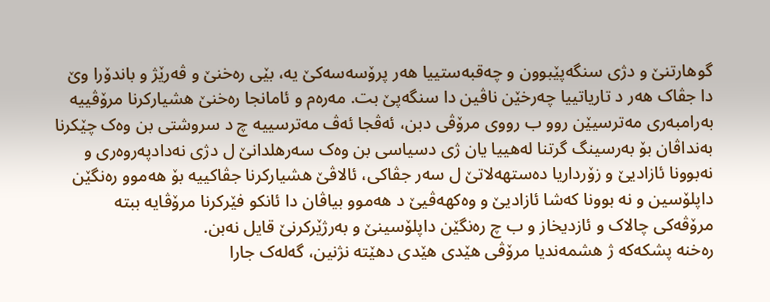گوھارتنێ و دژی سنگەپێبوون و چەقبەستییا ھەر پرۆسەسەکێ یە، بێی رەخنێ و ڤەرێژ و باندۆرا وێ دا جڤاک ھەر د تاریاتییا چەرخێن ناڤین دا سنگەپێ بت. مەرەم و ئامانجا رەخنێ ھشیارکرنا مرۆڤییە بەرامبەری مەترسیێن روو ب رووی مرۆڤی دبن، ئەڤجا ئەڤ مەترسییە چ د سروشتی بن وەک چێکرنا بەنداڤان بۆ بەرسینگ گرتنا لەھییا یان ژی دسیاسی بن وەک سەرھلدانێ ل دژی نەدادپەروەری و نەبوونا ئازادیێ و زۆرداریا دەستھەلاتێ ل سەر جڤاکی، ئالاڤێ ھشیارکرنا جڤاکییە بۆ ھەموو رەنگێن داپلۆسین و نە بوونا کەشا ئازادیێ و وەکھەڤیێ د ھەموو بیاڤان دا ئانکو فێرکرنا مرۆڤایە ببتە مرۆڤەکی چالاک و ئازدیخاز و ب چ رەنگێن داپلۆسینێ و بەرژێرکرنێ قایل نەبن.
رەخنە پشکەکە ژ ھشمەندیا مرۆڤی ھێدی ھێدی دھێتە نژنین، گەلەک جارا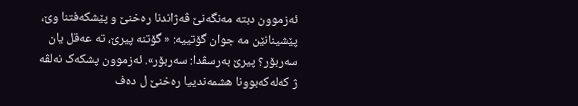ئەزموون دبتە مەنگەنێ ڤەژاندنا رەخنێ و پێشکەفتنا وێ، پێشینانێن مە جوان گۆتییە: « گۆتنە پیرێ، تە عەقل یان سەربۆر؟ پیرێ بەرسڤدا: سەربۆر». ئەزموون پشکەک نەلڤە ژ کەلەکەبوونا ھشمەندییا رەخنێ ل دەف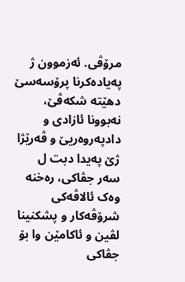مرۆڤی. ئەزموون ژ پەیادەکرنا پرۆسەسێ دھێتە شکەڤێ، نەبوونا ئازادی و دادپەروەریێ و ڤەرێژا ژێ پەیدا دبت ل سەر جڤاکی، رەخنە وەک ئالاڤەکی شرۆڤەکار و پشکنینا لڤین و ئاکامێن وا بۆ جڤاکی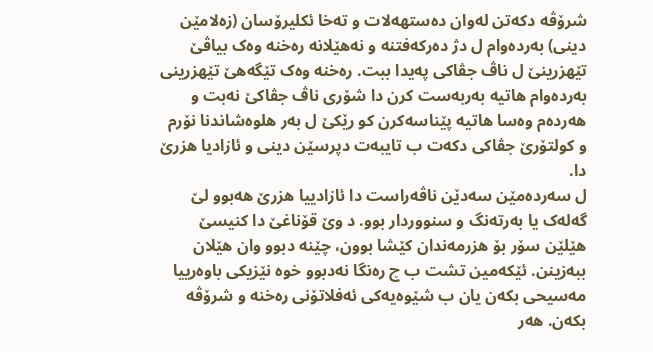شرۆڤە دکەتن لەوان دەستھەلات و تەخا ئکلیرۆسان (زەلامێن دینی) بەردەوام ل دژ دەرکەفتنە و نەھێلانە رەخنە وەک بیاڤێ تێھزرینێ ل ناڤ جڤاکی پەیدا ببت. رەخنە وەک تێگەھێ تێھزرینی بەردەوام ھاتیە بەربەست کرن دا شۆری ناڤ جڤاکێ نەبت و ھەردەم وەسا ھاتیە پێناسەکرن کو رێکێ ل بەر ھلوەشاندنا نۆرم و کولتۆرێ جڤاکی دکەت ب تایبەت دپرسێن دینی و ئازادیا ھزرێ دا.
ل سەردەمێن سەدێن ناڤەراست دا ئازادییا ھزرێ ھەبوو لێ گەلەک یا بەرتەنگ و سنووردار بوو. د وێ قۆناغێ دا کنیسێ ھێلێن سۆر بۆ ھزرمەندان کێشا بوون، چێنە دبوو وان ھێلان ببەزینن. ئێکەمین تشت ب چ رەنگا نەدبوو خوە نێزیکی باوەرییا مەسیحی بکەن یان ب شێوەیەکی ئەفلاتۆنی رەخنە و شرۆڤە بکەن. ھەر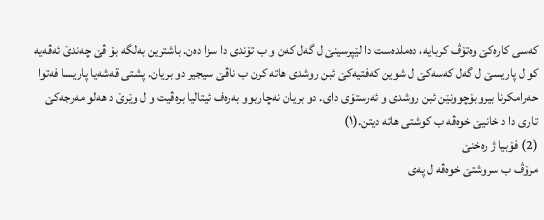کەسی کارەکێ وەتۆڤ کربایە، دەملدەست دا لێپرسینێ ل گەل کەن و ب تۆندی دا سزا دەن. باشترین بەلگە بۆ ڤێ چەندێ ئەڤەیە کو ل پاریسێ ل گەل کەسەکێ ل شوین کەفتیەکێ ئبن روشدی ھاتە کرن ب ناڤێ سیجیر دو بریان. پشتی قەشەیا پاریسا فەتوا حەرامکرنا بیروبۆچوونێن ئبن روشدی و ئەرستۆی دای. دو بریان نەچاربوو بەرەف ئیتالیا برەڤیت و ل وێرێ د ھەلو مەرجەکێ تاری دا د خانیێ خوەڤە ب کوشتی ھاتە دیتن.(١)
(2) فۆبیا ژ رەخنێ
مرۆڤ ب سروشتێ خوەڤە ل پەی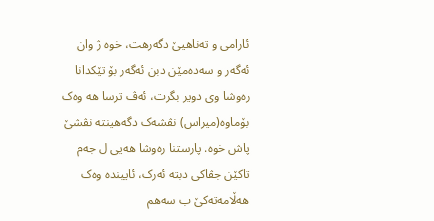ئارامی و تەناھیێ دگەرھت، خوە ژ وان ئەگەر و سەدەمێن دبن ئەگەر بۆ تێکدانا رەوشا وی دویر بگرت، ئەڤ ترسا ھە وەک بۆماوە(میراس) نڤشەک دگەھینتە نڤشێ پاش خوە. پارستنا رەوشا ھەیی ل جەم تاکێن جڤاکی دبتە ئەرک، ئاییندە وەک ھەڵامەتەکێ ب سەھم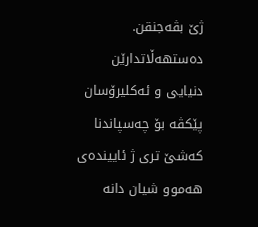ژێ بڤەجنقن.
دەستھەڵاتدارێن دنیایی و ئەکلیرۆسان پێکڤە بۆ چەسپاندنا کەشێ تری ژ ئاییندەی ھەموو شیان دانە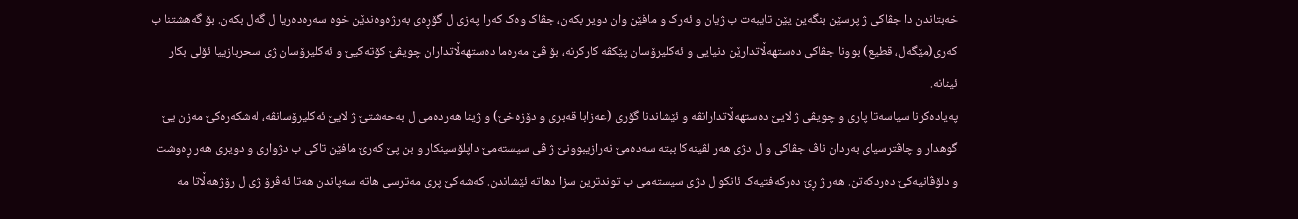خەبتاندن دا جڤاکی ژ پرسێن بنگەین یێن تایبەت ب ژیان و ئەرک و مافێن وان دویر بکەن، جڤاک وەک کەرا پەزی ل گۆڕەی بەرژەوەندێن خوە سەرەدەریا ل گەل بکەن. بۆ گەھشتنا ب کەری(مێگەل، قطیع) بوونا جڤاکی دەستھەڵاتدارێن دنیایی و ئەکلیرۆسان پێکڤە کارکرنە، بۆ ڤێ مەرەما دەستھەڵاتداران چویڤێ کۆتەکیێ و ئەکلیرۆسان ژی سحربازییا ئۆلی بکار ئینانە.
پەیادەکرنا سیاسەتا پاری و چویڤی ژ لایێ دەستھەڵاتدارانڤە و ئێشاندنا گۆری (عەزابا قەبری و دۆزەخێ) و ژینا ھەردەمی ل بەحەشتێ ژ لایێ ئەکلیرۆسانڤە، لەشکەرەکێ مەزن یێ گوھدار و چاڤترسیای بەردان ناڤ جڤاکی و ل دژی ھەر لڤینەکا ببتە سەدەمێ نەرازیبوونێ ژ ڤی سیستەمێ داپلۆسینکار و بن پێ کەرێ مافێن تاکی ب دژواری و دویری ھەر ڕەوشت و دلۆڤانیەکێ دەردکەتن. ھەر ژ ڕێ دەرکەفتیەک ئانکو ل دژی سیستەمی ب توندترین سزا دھاتە ئێشاندن. کەشەکێ پری مەترسی ھاتە سەپاندن ھەتا ئەڤرۆ ژی ل رۆژھەڵاتا مە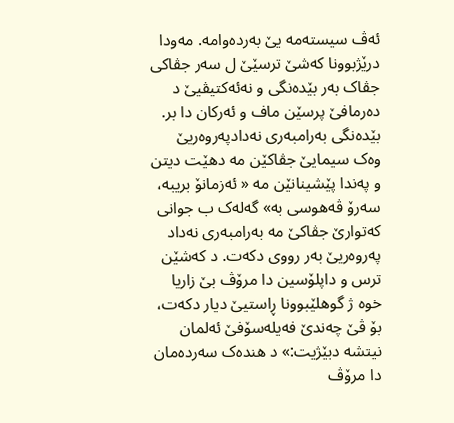ئەڤ سیستەمە یێ بەردەوامە. مەودا درێژبوونا کەشێ ترسێێ ل سەر جڤاکی جڤاک بەر بێدەنگی و نەئەکتیڤیێ د دەرمافێ پرسێن ماف و ئەرکان دا بر.
بێدەنگی بەرامبەری نەدادپەروەریێ وەک سیمایێ جڤاکێن مە دھێت دیتن و پەندا پێشینانێن مە « ئەزمانۆ بریبە، سەرۆ ڤەھوسی بە» گەلەک ب جوانی کەتوارێ جڤاکێ مە بەرامبەری نەداد پەروەریێ بەر رووی دکەت. د کەشێن ترس و داپلۆسین دا مرۆڤ بێ زاریا خوە ژ گوھلێبوونا ڕاستیێ دیار دکەت، بۆ ڤێ چەندێ فەیلەسۆفێ ئەلمان نیتشە دبێژیت:» د ھندەک سەردەمان دا مرۆڤ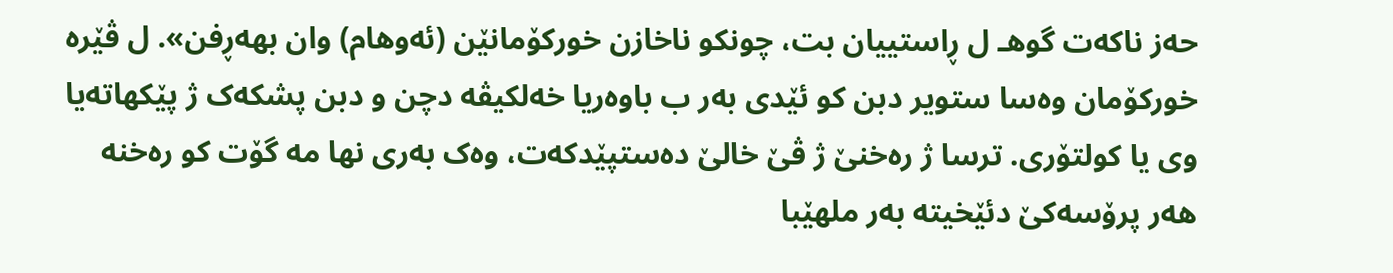حەز ناکەت گوهـ ل ڕاستییان بت، چونکو ناخازن خورکۆمانێن (ئەوھام) وان بھەڕفن». ل ڤێرە خورکۆمان وەسا ستویر دبن کو ئێدی بەر ب باوەریا خەلکیڤە دچن و دبن پشکەک ژ پێکھاتەیا وی یا کولتۆری. ترسا ژ رەخنێ ژ ڤێ خالێ دەستپێدکەت، وەک بەری نھا مە گۆت کو رەخنە ھەر پرۆسەکێ دئێخیتە بەر ملھێبا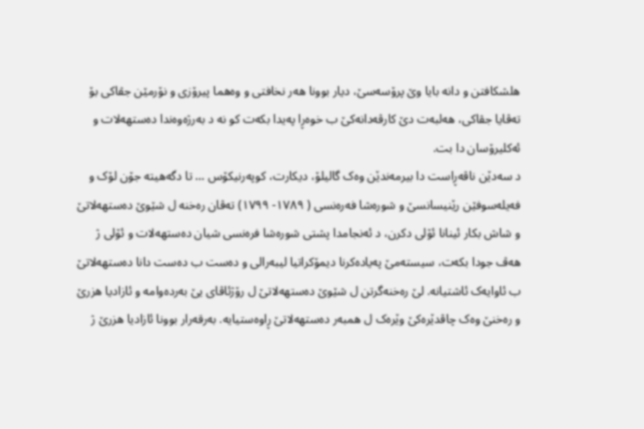ھلشکافتن و دانە بایا وێ پرۆسەسێ، دیار بوونا ھەر نخافتی و وەھما پیرۆزی و نۆرمێن جڤاکی بۆ تەڤایا جڤاکی، ھەلبەت دێ کارڤەدانەکێ ب خوەڕا پەیدا بکەت کو نە د بەرژەوەندا دەستھەلات و ئەکلیرۆسان دا بت.
د سەدێن ناڤەڕاست دا بیرمەندێن وەک گالیلۆ، دیکارت، کوپەرنیکۆس … تا دگەھیتە جۆن لۆک و فەیلەسوفێن رێنیسانسێ و شورەشا فەرەنسی ( ١٧٨٩- ١٧٩٩) تەڤان رەخنە ل شێوێ دەستھەلاتێ و شاش بکار ئینانا ئۆلی دکرن، د ئەنجامدا پشتی شورەشا فرەنسی شیان دەستھەلات و ئۆلی ژ ھەڤ جودا بکەت، سیستەمێ پەیادەکرنا دیمۆکراتیا لیبەرالی و دەست ب دەست دانا دەستھەلاتێ ب ئاوایەک ئاشتیانە. لێ رەخنەگرتن ل شێوێ دەستھەلاتێ ل رۆژئاڤای یێ بەردەوامە و ئازادیا ھزرێ و رەخنێ وەک چاڤدێرەکێ وێرەک ل ھمبەر دەستھەلاتێ ڕاوەستیایە. بەرقەرار بوونا ئازادیا ھزرێ ژ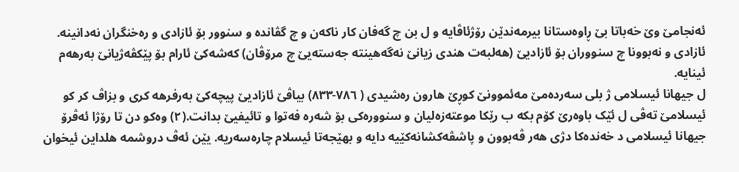ئەنجامێ وێ خەباتا بێ ڕاوەستانا بیرمەندێن رۆژئاڤایە و ل بن چ گەفان کار ناکەن و چ گڤاندە و سنوور بۆ ئازادی و رەخنگران نەدانینە. ئازادی و نەبوونا چ سنووران بۆ ئازادیێ (ھەلبەت ھندی زیانێ نەگەھینتە جەستەیێ چ مرۆڤان) کەشەکێ ئارام بۆ پێکڤەژیانێ بەرھەم ئینایە.
ل جیھانا ئیسلامی ژ بلی سەردەمێ مەئموونێ کوڕێ ھارون رەشیدی ( ٧٨٦-٨٣٣) بیاڤێ ئازادیێ پیچەکێ بەرفرھە کری و بزاڤ کر کو ئیسلامێ تەڤی ل ئێک باوەرێ کۆم بکە ب رێکا موعتەزەلیان و سنوورەکی بۆ شەرە فەتوا و تائیفیێ بدانت.(٢) وەکو دن تا رۆژا ئەڤرۆ جیھانا ئیسلامی د خەندەکا دژی ھەر ڤەبوون و پاشڤەکشانەکێیە دایە و بھێجەتا ئیسلام چارەسەریە. یێن ئەڤ دروشمە ھلداین ئیخوان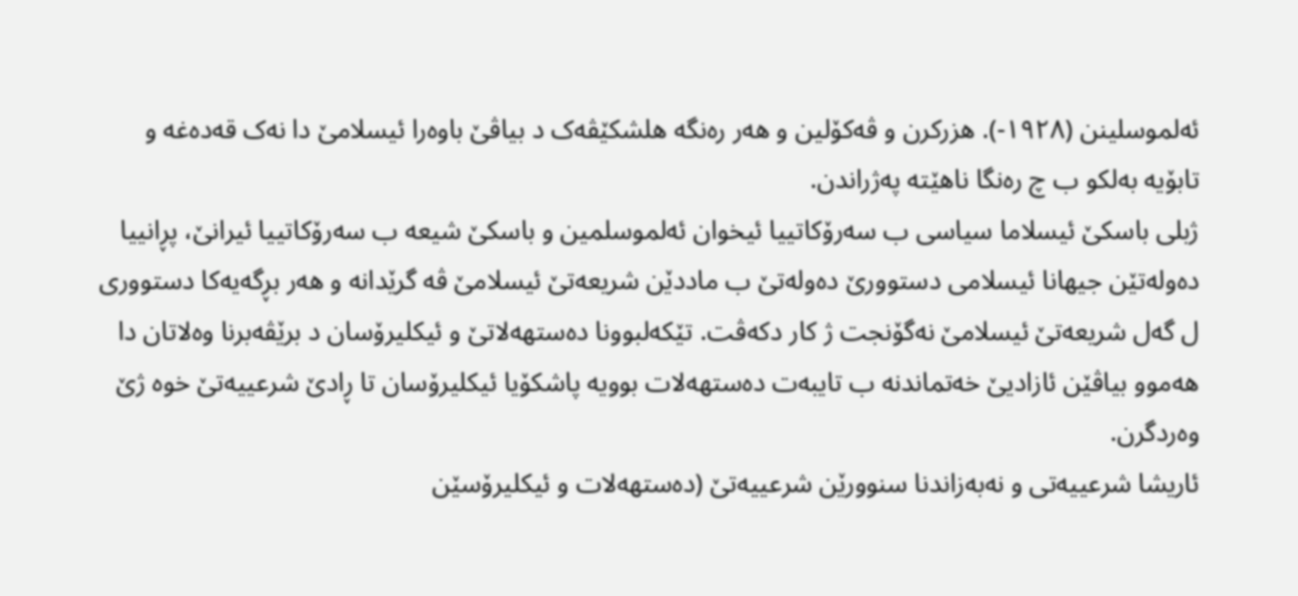ئەلموسلینن (١٩٢٨-). ھزرکرن و ڤەکۆلین و ھەر رەنگە ھلشکێڤەک د بیاڤێ باوەرا ئیسلامێ دا نەک قەدەغە و تابۆیە بەلکو ب چ رەنگا ناھێتە پەژراندن.
ژبلی باسکێ ئیسلاما سیاسی ب سەرۆکاتییا ئیخوان ئەلموسلمین و باسکێ شیعە ب سەرۆکاتییا ئیرانێ، پڕانییا دەولەتێن جیھانا ئیسلامی دستوورێ دەولەتێ ب ماددێن شریعەتێ ئیسلامێ ڤە گرێدانە و ھەر بڕگەیەکا دستووری ل گەل شریعەتێ ئیسلامێ نەگۆنجت ژ کار دکەڤت. تێکەلبوونا دەستھەلاتێ و ئیکلیرۆسان د برێڤەبرنا وەلاتان دا ھەموو بیاڤێن ئازادیێ خەتماندنە ب تایبەت دەستھەلات بوویە پاشکۆیا ئیکلیرۆسان تا ڕادێ شرعییەتێ خوە ژێ وەردگرن.
ئاریشا شرعییەتی و نەبەزاندنا سنوورێن شرعییەتێ (دەستھەلات و ئیکلیرۆسێن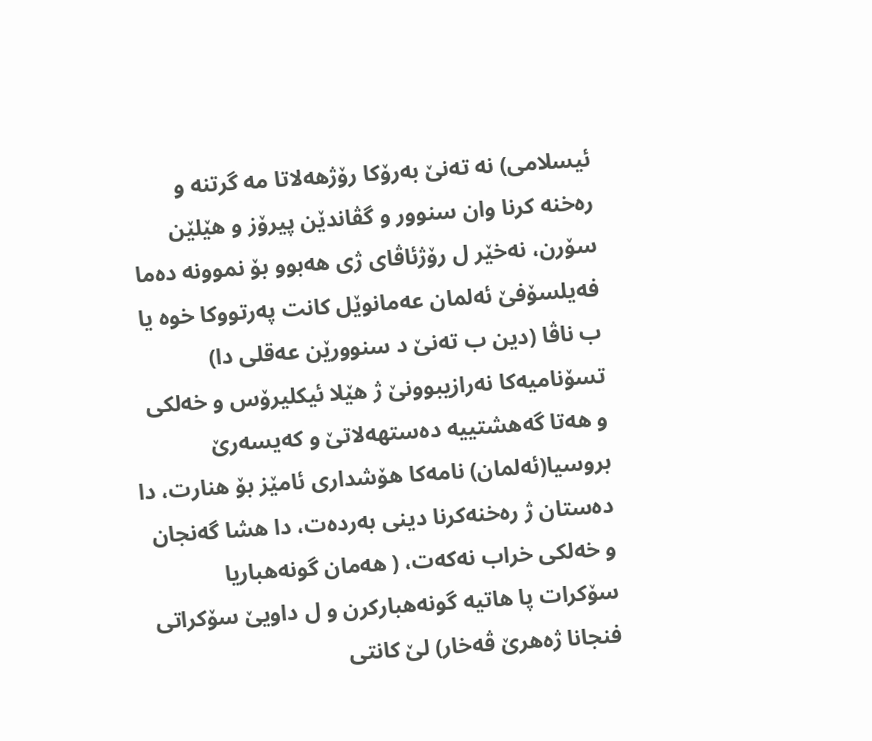ئیسلامی) نە تەنێ بەرۆکا رۆژھەلاتا مە گرتنە و رەخنە کرنا وان سنوور و گڤاندێن پیرۆز و ھێلێن سۆرن، نەخێر ل رۆژئاڤای ژی ھەبوو بۆ نموونە دەما فەیلسۆفێ ئەلمان عەمانوێل کانت پەرتووکا خوە یا ب ناڤا (دین ب تەنێ د سنوورێن عەقلی دا) تسۆنامیەکا نەرازیبوونێ ژ ھێلا ئیکلیرۆس و خەلکی و ھەتا گەھشتییە دەستھەلاتێ و کەیسەرێ بروسیا(ئەلمان) نامەکا ھۆشداری ئامێز بۆ ھنارت، دا دەستان ژ رەخنەکرنا دینی بەردەت، دا ھشا گەنجان و خەلکی خراب نەکەت، ( ھەمان گونەھباریا سۆکرات پا ھاتیە گونەھبارکرن و ل داویێ سۆکراتی فنجانا ژەھرێ ڤەخار) لێ کانتی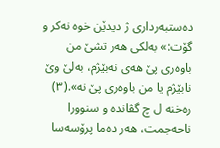دەستبەرداری ژ دیدێن خوە نەکر و گۆت:» بەلکی ھەر تشێ من باوەری پێ ھەی نەبێژم، بەلێ وێ نابێژم یا من باوەری پێ نە».(٣)
رەخنە ل چ گڤاندە و سنوورا ناحەجمت، ھەر دەما پرۆسەسا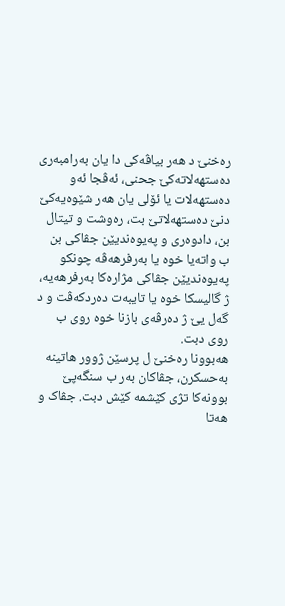رەخنێ د ھەر بیاڤەکی دا یان بەرامبەری دەستھەلاتەکێ جحنی، ئەڤجا ئەو دەستھەلات یا ئۆلی یان ھەر شێوەیەکێ دنێ دەستھەلاتێ بت، رەوشت و تیتال بن، دادوەری و پەیوەندیێن جڤاکی بن ب واتەیا خوە یا بەرفرھەڤە چونکو پەیوەندیێن جڤاکی مژارەکا بەرفرھەیە، ژ گالیسکا خوە یا تایبەت دەردکەڤت و د گەل یێ ژ دەرڤەی بازنا خوە روی ب روی دبت.
هەبوونا رەخنێ ل پرسێن ژوور ھاتینە بەحسکرن، جڤاکان بەر ب سنگەپێ بوونەکا تژی کێشمە کێش دبت. جڤاک و ھەتا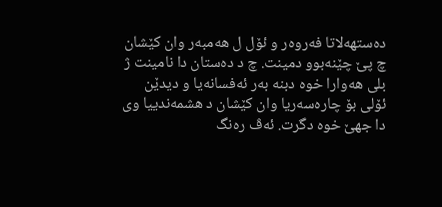دەستھەلاتا فەروەر و ئۆل ل ھەمبەر وان کێشان چ پێ چێنەبوو دمینت. چ د دەستان دا نامینت ژ بلی ھەوارا خوە دبنە بەر ئەفسانەیا و دیدێن ئۆلی بۆ چارەسەریا وان کێشان د ھشمەندییا وی دا جھێ خوە دگرت. ئەڤ رەنگ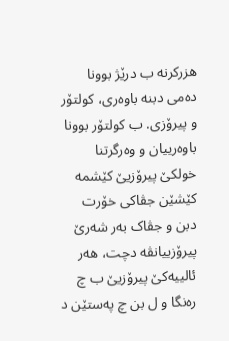ھزرکرنە ب درێژ بوونا دەمی دبنە باوەری، کولتۆر و پیرۆزی. ب کولتۆر بوونا باوەرییان و وەرگرتنا خولکێ پیرۆزیێ کێشمە کێشێن جڤاکی خۆرت دبن و جڤاک بەر شەرێ پیرۆزییانڤە دچت، ھەر ئالییەکێ پیرۆزیێ ب چ رەنگا و ل بن چ پەستێن د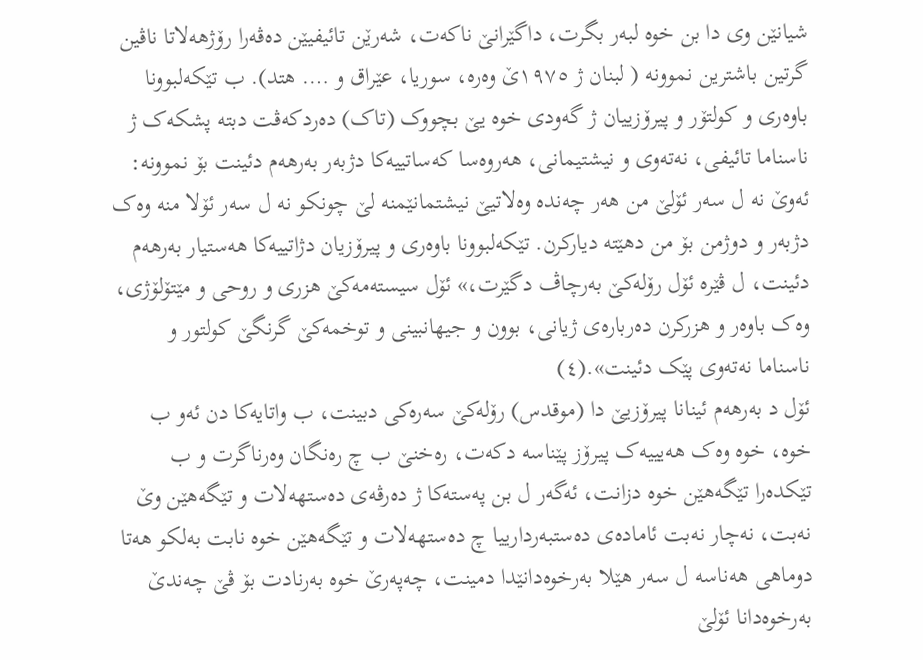شیانێن وی دا بن خوە لبەر بگرت، داگێرانێ ناکەت، شەرێن تائیفیێن دەڤەرا رۆژھەلاتا ناڤین گرتین باشترین نموونە ( لبنان ژ ١٩٧٥ێ وەرە، سوریا، عێراق و …. ھتد). ب تێکەلبوونا باوەری و کولتۆر و پیرۆزییان ژ گەودی خوە یێ بچووک (تاک) دەردکەڤت دبتە پشکەک ژ ناسناما تائیفی، نەتەوی و نیشتیمانی، ھەروەسا کەساتییەکا دژبەر بەرھەم دئینت بۆ نموونە: ئەوێ نە ل سەر ئۆلێ من ھەر چەندە وەلاتیێ نیشتمانێمنە لێ چونکو نە ل سەر ئۆلا منە وەک دژبەر و دوژمن بۆ من دھێتە دیارکرن. تێکەلبوونا باوەری و پیرۆزیان دژاتییەکا ھەستیار بەرھەم دئینت، ل ڤێرە ئۆل رۆلەکێ بەرچاڤ دگێرت،» ئۆل سیستەمەکێ ھزری و روحی و مێتۆلۆژی، وەک باوەر و ھزرکرن دەربارەی ژیانی، بوون و جیھانبینی و توخمەکێ گرنگێ کولتور و ناسناما نەتەوی پێک دئینت».(٤)
ئۆل د بەرھەم ئینانا پیرۆزیێ دا (موقدس) رۆلەکێ سەرەکی دبینت، ب واتایەکا دن ئەو ب خوە، خوە وەک ھەیییەک پیرۆز پێناسە دکەت، رەخنێ ب چ رەنگان وەرناگرت و ب تێکدەرا تێگەھێن خوە دزانت، ئەگەر ل بن پەستەکا ژ دەرڤەی دەستھەلات و تێگەھێن وێ نەبت، نەچار نەبت ئامادەی دەستبەردارییا چ دەستھەلات و تێگەھێن خوە نابت بەلکو ھەتا دوماھی ھەناسە ل سەر ھێلا بەرخوەدانێدا دمینت، چەپەرێ خوە بەرنادت بۆ ڤێ چەندێ بەرخوەدانا ئۆلێ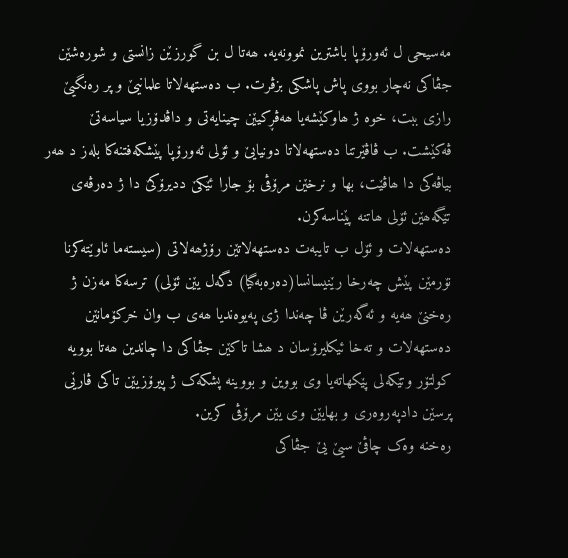مەسیحی ل ئەورۆپا باشترین نموونەیە. ھەتا ل بن گورزێن زانستی و شورەشێن جڤاکی نەچار بووی پاش پاشکی بزڤرت. ب دەستھەلاتا علمانیێ و پر رەنگیێ رازی ببت، خوە ژ ھاوکێشەیا ھەڤڕکیێن چینایەتی و داڤدۆزیا سیاسەتێ ڤەکێشت. ب ڤاڤێرتنا دەستھەلاتا دونیایێ و ئۆلی ئەورۆپا پێشکەفتنەکا بلەز د ھەر بیاڤەکی دا ھاڤێت، بھا و نرخێن مرۆڤی بۆ جارا ئێکێ ددیرۆکێ دا ژ دەرڤەی تێگەھێن ئۆلی ھاتنە پێناسەکرن.
دەستھەلات و ئۆل ب تایبەت دەستھەلاتێن رۆژھەلاتی (سیستەما ئاوێتەکرنا نۆرمێن پێش چەرخا رێنیسانسا(دەرەبەگیا) دگەل یێن ئۆلی) ترسەکا مەزن ژ رەخنێ ھەیە و ئەگەرێن ڤا چەندا ژی پەیوەندیا ھەی ب وان خرکۆمانێن دەستھەلات و تەخا ئیکلیرۆسان د ھشا تاکێن جڤاکی دا چاندین ھەتا بوویە کولتۆر وتێکەلی پێکھاتەیا وی بووین و بووینە پشکەک ژ پیرۆزیێن تاکی ڤارێی پرسێن دادپەروەری و بھایێن وی یێن مرۆڤی کرین.
رەخنە وەک چاڤێ سیێ یێ جڤاکی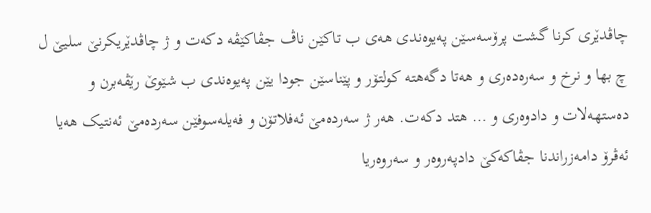چاڤدێری کرنا گشت پرۆسەسێن پەیوەندی ھەی ب تاکێن ناڤ جڤاکێڤە دکەت و ژ چاڤدێریکرنێ سلیێ ل چ بھا و نرخ و سەرەدەری و ھەتا دگەھتە کولتۆر و پێناسێن جودا یێن پەیوەندی ب شێوێ رێڤەبرن و دەستھەلات و دادوەری و … ھتد دکەت. ھەر ژ سەردەمێ ئەفلاتۆن و فەیلەسوفێن سەردەمێ ئەنتیک ھەیا ئەڤرۆ دامەزراندنا جڤاکەکێ دادپەروەر و سەروەریا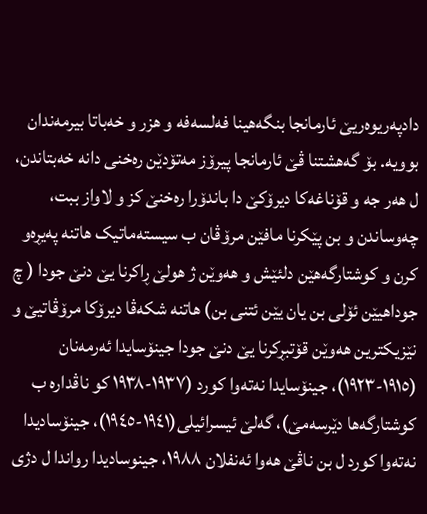دادپەریوەریێ ئارمانجا بنگەھینا فەلسەفە و ھزر و خەباتا بیرمەندان بوویە. بۆ گەھشتنا ڤێ ئارمانجا پیرۆز مەتۆدێن رەخنی دانە خەبتاندن، ل ھەر جە و قۆناغەکا دیرۆکێ دا باندۆرا رەخنێ کز و لاواز ببت، چەوساندن و بن پێکرنا مافێن مرۆڤان ب سیستەماتیک ھاتنە پەیڕەو کرن و کوشتارگەھێن دلئێش و ھەوێن ژ ھولێ ڕاکرنا یێ دنێ جودا ( چ جوداھیێن ئۆلی بن یان یێن ئتنی بن) ھاتنە شکەڤا دیرۆکا مرۆڤاتیێ و نێزیکترین ھەوێن قۆتبڕکرنا یێ دنێ جودا جینۆسایدا ئەرمەنان (١٩١٥-١٩٢٣)، جینۆسایدا نەتەوا کورد (١٩٣٧-١٩٣٨ کو ناڤدارە ب کوشتارگەھا دێرسەمێ)، گەلێ ئیسرائیلی(١٩٤١-١٩٤٥)، جینۆسادیدا نەتەوا کورد ل بن ناڤێ ھەوا ئەنفلان ١٩٨٨، جینوسادیدا رواندا ل دژی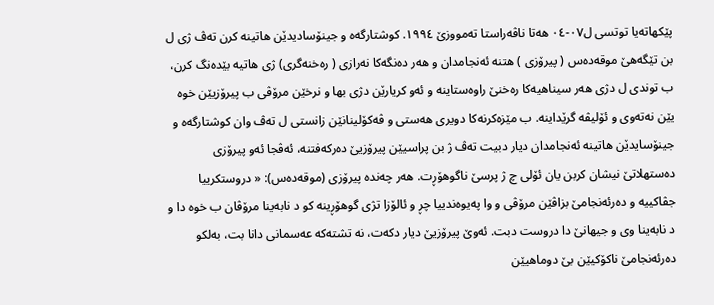پێکھاتەیا توتسی ل٠٧-٠٤ ھەتا ناڤەراستا تەمووزێ ١٩٩٤. کوشتارگەە و جینۆسادیدێن ھاتینە کرن تەڤ ژی ل بن تێگەھێ موقەدەس ( پیرۆزی ) ھتنە ئەنجامدان و ھەر دەنگەکا نەرازی ( رەخنەگری) ژی ھاتیە بێدەنگ کرن، ب توندی ل دژی ھەر سیناھیەکا رەخنێ راوەستاینە و ئەو کریارێن دژی بھا و نرخێن مرۆڤی ب پیرۆزیێن خوە یێن نەتەوی و ئۆلیڤە گرێداینە. ب مێزەکرنەکا دویری ھەستی و ڤەکۆلینانێن زانستی ل تەڤ وان کوشتارگەە و جینۆسایدێن ھاتینە ئەنجامدان دیار دبیت تەڤ ژ بن پراسیێن پیرۆزیێ دەرکەفتنە، ئەڤجا ئەو پیرۆزی دەستھلاتێ نیشان کربن یان ئۆلی چ ژ پرسێ ناگوھۆڕت. ھەر چەندە پیرۆزی (موقەدەس): « دروستکرییا جڤاکییە و دەرئەنجامێ بزاڤێن مرۆڤی و وا پەیوەندییا چڕ و ئالۆزا تژی گوھۆڕینە کو د نابەینا مرۆڤان ب خوە دا و د نابەینا وی و جیھانێ دا دروست دبت. ئەوێ پیرۆزیێ دیار دکەت، نە تشتەکە عەسمانی دانا بت، بەلکو دەرئەنجامێ ناکۆکیێن بێ دوماھیێن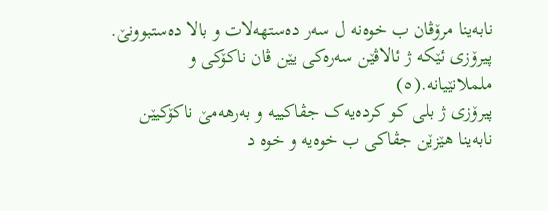نابەینا مرۆڤان ب خوەنە ل سەر دەستھەلات و بالا دەستبوونێ. پیرۆزی ئێکە ژ ئالاڤێن سەرەکی یێن ڤان ناکۆکی و ململانێیانە.(٥)
پیرۆزی ژ بلی کو کردەیەک جڤاکییە و بەرھەمێ ناکۆکیێن نابەینا ھێزێن جڤاکی ب خوەیە و خوە د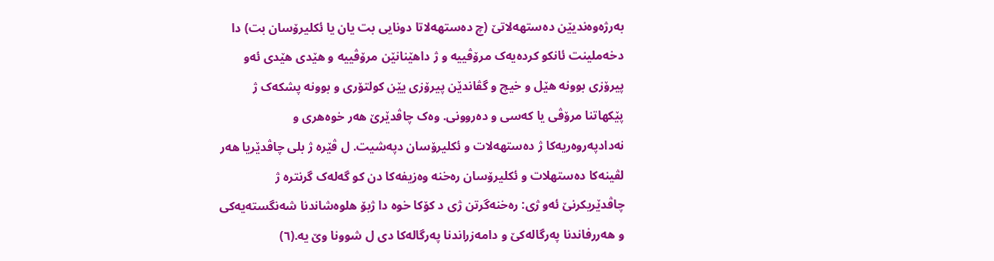بەرژەوەندیێن دەستھەلاتێ (چ دەستھەلاتا دونایی بت یان یا ئکلیرۆسان بت) دا دخەملینت ئانکو کردەیەک مرۆڤییە و ژ داھێنانێن مرۆڤییە و ھێدی ھێدی ئەو پیرۆزی بوونە ھێل و خیچ و گڤاندێن پیرۆزی یێن کولتۆری و بوونە پشکەک ژ پێکھاتنا مرۆڤی یا کەسی و دەروونی. وەک چاڤدێرێ ھەر خوەھری و نەدادپەروەریەکا ژ دەستھەلات و ئکلیرۆسان دپەشیت. ل ڤێرە ژ بلی چاڤدێریا ھەر لڤینەکا دەستھلات و ئکلیرۆسان رەخنە وەزیفەکا دن کو گەلەک گرنترە ژ چاڤدێریکرنێ ئەو ژی: رەخنەگرتن ژی د کۆکا خوە دا ژبۆ ھلوەشاندنا شەنگستەیەکی و ھەررفاندنا پەرگالەکێ و دامەزراندنا پەرگالەکا دی ل شوونا وێ یە.(٦)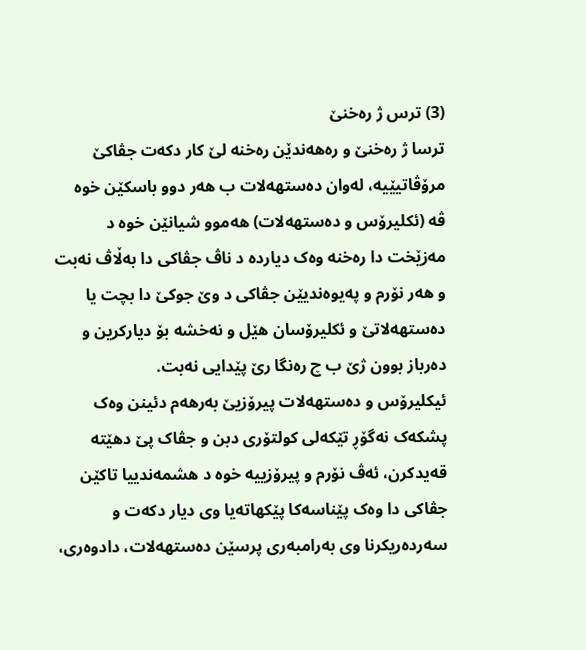(3) ترس ژ رەخنێ
ترسا ژ رەخنێ و رەھەندێن رەخنە لێ کار دکەت جڤاکێ مرۆڤاتیێیە، لەوان دەستھەلات ب ھەر دوو باسکێن خوە ڤە (ئکلیرۆس و دەستھەلات) ھەموو شیانێن خوە د مەزێخت دا رەخنە وەک دیاردە د ناڤ جڤاکی دا بەڵاڤ نەبت و ھەر نۆرم و پەیوەندیێن جڤاکی د وێ جوکێ دا بچت یا دەستھەلاتێ و ئکلیرۆسان ھێل و نەخشە بۆ دیارکرین و دەرباز بوون ژێ ب چ رەنگا رێ پێدایی نەبت.
ئیکلیرۆس و دەستھەلات پیرۆزیێ بەرھەم دئینن وەک پشکەک نەگۆڕ تێکەلی کولتۆری دبن و جڤاک پێ دھێتە قەیدکرن، ئەڤ نۆرم و پیرۆزییە خوە د ھشمەندییا تاکێن جڤاکی دا وەک پێناسەکا پێکھاتەیا وی دیار دکەت و سەردەریکرنا وی بەرامبەری پرسێن دەستھەلات، دادوەری،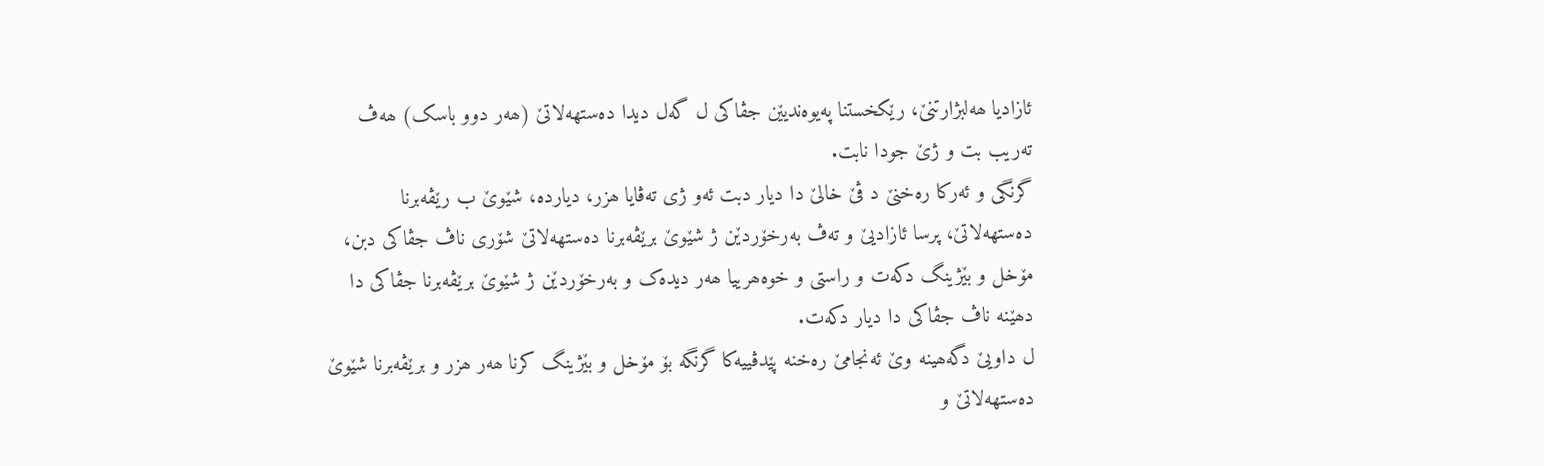ئازادیا ھەلبژارتنێ، رێکخستنا پەیوەندیێن جڤاکی ل گەل دیدا دەستھەلاتێ (ھەر دوو باسک) ھەڤ تەریب بت و ژێ جودا نابت.
گرنگی و ئەرکا رەخنێ د ڤێ خالێ دا دیار دبت ئەو ژی تەڤایا ھزر، دیاردە، شێوێ ب رێڤەبرنا دەستھەلاتێ، پرسا ئازادیێ و تەڤ بەرخۆردێن ژ شێوێ برێڤەبرنا دەستھەلاتێ شۆری ناڤ جڤاکی دبن، مۆخل و بێژینگ دکەت و راستی و خوەھرییا ھەر دیدەک و بەرخۆردێن ژ شێوێ برێڤەبرنا جڤاکی دا دھێنە ناڤ جڤاکی دا دیار دکەت.
ل داویێ دگەھینە وێ ئەنجامێ رەخنە پێدڤییەکا گرنگە بۆ مۆخل و بێژینگ کرنا ھەر ھزر و برێڤەبرنا شێوێ دەستھەلاتێ و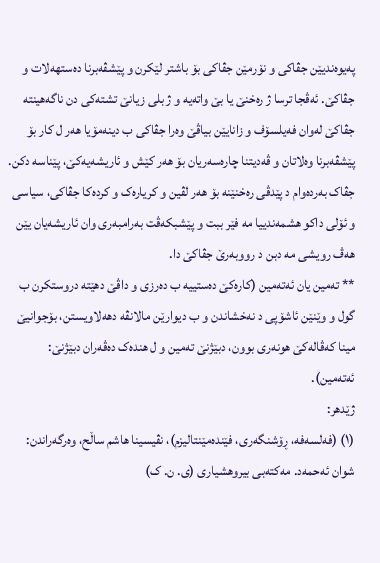پەیوەندیێن جڤاکی و نۆرمێن جڤاکی بۆ باشتر لێکرن و پێشڤەبرنا دەستھەلات و جڤاکێ. ئەڤجا ترسا ژ رەخنێ یا بێ واتەیە و ژ بلی زیانێ تشتەکی دن ناگەھینتە جڤاکێ لەوان فەیلسۆف و زانایێن بیاڤێ وەرا جڤاکی ب دینەمۆیا ھەر ل کار بۆ پێشڤەبرنا وەلاتان و ڤەدیتنا چارەسەریان بۆ ھەر کێش و ئاریشەیەکێ، پێناسە دکن.
جڤاک بەردەوام د پێدڤی رەخنێنە بۆ ھەر لڤین و کریارەک و کردەکا جڤاکی، سیاسی و ئۆلی داکو ھشمەندییا مە فێر ببت و پێشبکەڤت بەرامبەری وان ئاریشەیان یێن ھەڤ رویشی مە دبن د رووبەرێ جڤاکێ دا.
** تەمین یان ئەتەمین (کارەکێ دەستییە ب دەرزی و داڤێ دھێتە دروستکرن ب گول و وێنێن ئاشۆپی د نەخشاندن و ب دیوارێن مالانڤە دھەلاویستن، بۆجوانیێ مینا کەڤالەکێ ھونەری بوون، دبێژنێ تەمین و ل ھندەک دەڤەران دبێژنێ: ئەتەمین).
ژێدهر:
(١) (فەلسەفە، ڕۆشنگەری، فێندەمێنتالیزم)، نڤیسینا ھاشم ساڵح، وەرگەراندن: شوان ئەحمەد. مەکتەبی بیروھشیاری (ی. ن. ک)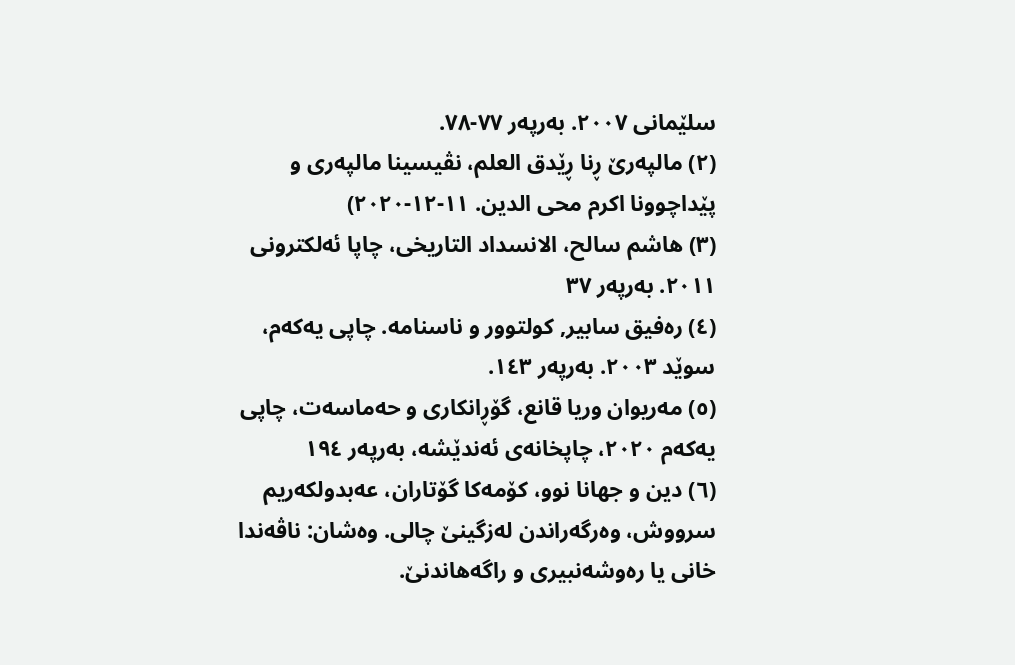سلێمانی ٢٠٠٧. بەرپەر ٧٧-٧٨.
(٢) مالپەرێ ڕنا ڕێدق العلم، نڤیسینا مالپەری و پێداچوونا اكرم محی الدین. ١١-١٢-٢٠٢٠)
(٣) ھاشم سالح، الانسداد التاریخی، چاپا ئەلکترونی ٢٠١١. بەرپەر ٣٧
(٤) رەفیق سابیر, کولتوور و ناسنامە. چاپی یەکەم، سوێد ٢٠٠٣. بەرپەر ١٤٣.
(٥) مەریوان وریا قانع، گۆڕانکاری و حەماسەت، چاپی یەکەم ٢٠٢٠، چاپخانەی ئەندێشە، بەرپەر ١٩٤
(٦) دین و جھانا نوو، کۆمەکا گۆتاران، عەبدولکەریم سرووش، وەرگەراندن لەزگینێ چالی. وەشان: ناڤەندا خانی یا رەوشەنبیری و راگەھاندنێ.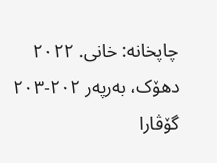چاپخانە: خانی. ٢٠٢٢ دھۆک، بەرپەر ٢٠٢-٢٠٣
گۆڤارا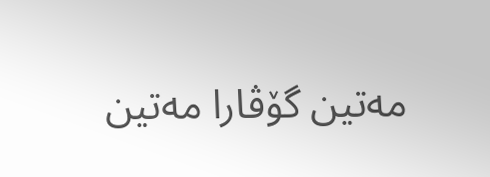مەتین گۆڤارا مەتین